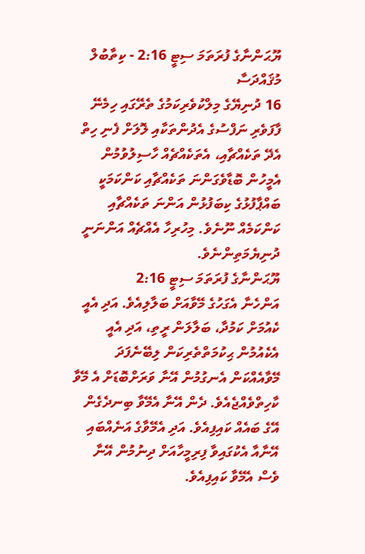ޔޫޙަންނާގެ ފުރަތަމަ ސިޓީ 2:16 - ކިތާބުލް މުޤައްދަސާ
16 ދުނިޔޭގެ މިލްކުވެރިކަމުގެ ތެރޭގައި ހިމެނޭ ފާފަވެރި ނަފްސުގެ އެދުންތަކާއި ލޮލަށް ފެނި ހިތް އެދޭ ތަކެއްޗާއި، އެތަކެއްޗެއް ހާސިލުވުމުން އެމީހުން ބޮޑާވެގަންނަ ތަކެއްޗާއި ކަންކަމަކީ ބައްޕާފުޅުގެ ކިބަފުޅުން އަންނަ ތަކެއްޗާއި ކަންކަމެއް ނޫނެވެ. މިހުރިހާ އެއްޗެއް އަންނަނީ ދުނިޔެމަތިންނެވެ.
ޔޫޙަންނާގެ ފުރަތަމަ ސިޓީ 2:16
އަންހެނާ އެގަހުގެ މޭވާއަށް ބަލާލިއެވެ. އަދި އެއީ ކެއުމަށް ކަމުދާ، ބަލާލަން ރީތި، އަދި އެއީ އެކެއުމުން ޙިކުމަތްތެރިކަން ލިބޭނެފަދަ މޭވާއެއްކަން އެނގުމުން އޭނާ ވަރަށްބޮޑަށް އެ މޭވާ ކާހިތްވެއްޖެއެވެ. ދެން އޭނާ އެމޭވާ ބިނދެގެން އޭގެ ބައެއް ކައިފިއެވެ. އަދި އެމޭވާގެ އަނެއްބައި އޭނާއާ އެކުގައިވާ ފިރިމީހާއަށް ދިނުމުން އޭނާ ވެސް އެމޭވާ ކައިފިއެވެ.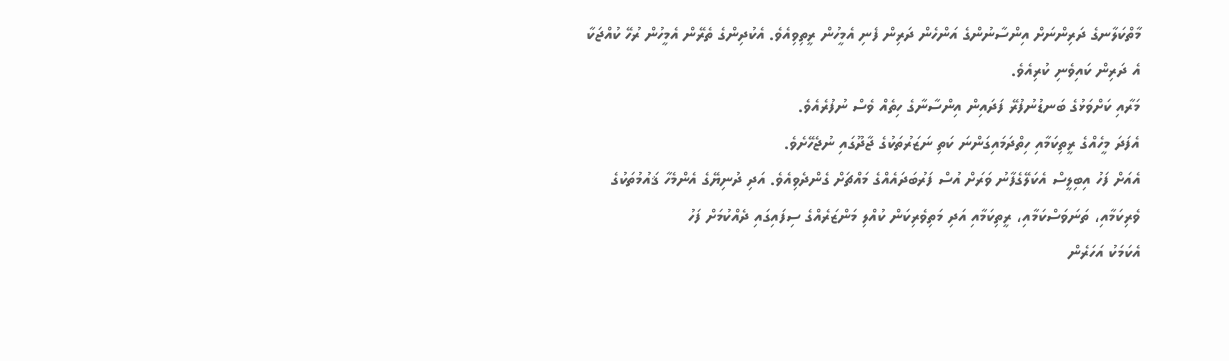މާތްކަލާނގެ ދަރިންނަށް އިންސާނުންގެ އަންހެން ދަރިން ފެނި އެމީހުން ރީތިވިއެވެ. އެކުދިންގެ ތެރޭން އެމީހުން ރުހޭ ކުއްޖަކާ އެ ދަރިން ކައިވެނި ކުރިއެވެ.
މަރާއި ކަށްވަޅުގެ ބަނޑުނުފުރޭ ފަދައިން އިންސާނާގެ ހިތެއް ވެސް ނުފުރެއެވެ.
އެފަދަ މީހެއްގެ ރީތިކަމާއި ހިތްދަމައިގަންނަ ކަތި ނަޒަރުތަކުގެ ޖާދޫގައި ނުޖެހޭށެވެ.
އެއަށް ފަހު އިބިލީސް އެކަލޭގެފާނު ވަރަށް އުސް ފަރުބަދައެއްގެ މައްޗަށް ގެންދެވިއެވެ. އަދި ދުނިޔޭގެ އެންމެހާ ޤައުމުތަކުގެ ވެރިކަމާއި، ތަނަވަސްކަމާއި، ރީތިކަމާއި އަދި މަތިވެރިކަން ކުއްލި މަންޒަރެއްގެ ސިފައިގައި ދެއްކުމަށް ފަހު
އެކަމަކު އަހަރެން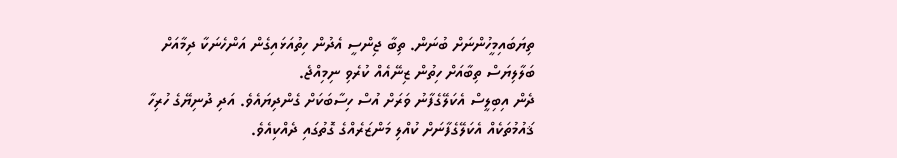ތިޔަބައިމީހުންނަށް ބުނަން. ތިބާ ޖިންސީ އެދުން ހިތުއަޅައިގެން އަންހެނަކާ ދިމާއަށް ބަލާލިޔަސް ތިބާއަށް ހިތުން ޒިނޭއެއް ކުރެވި ނިމިއްޖެ.
ދެން އިބިލީސް އެކަލޭގެފާނު ވަރަށް އުސް ހިސާބަކަށް ގެންދިޔައެވެ. އަދި ދުނިޔޭގެ ހުރިހާ ޤައުމުތަކެއް އެކަލޭގެފާނަށް ކުއްލި މަންޒަރެއްގެ ގޮތުގައި ދެއްކިއެވެ.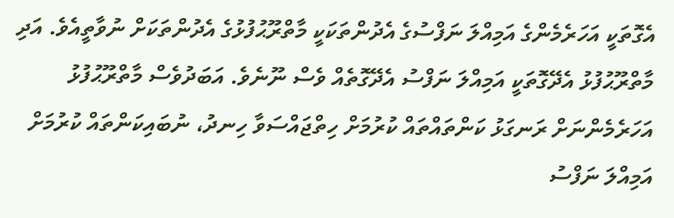އެގޮތަކީ އަހަރެމެންގެ އަމިއްލަ ނަފްސުގެ އެދުންތަކަކީ މާތްރޫޙުފުޅުގެ އެދުންތަކަށް ނުވާތީއެވެ. އަދި މާތްރޫޙުފުޅު އެދޭގޮތަކީ އަމިއްލަ ނަފްސު އެދޭގޮތެއް ވެސް ނޫނެވެ. އަބަދުވެސް މާތްރޫޙުފުޅު އަހަރެމެންނަށް ރަނގަޅު ކަންތައްތައް ކުރުމަށް ހިތްޖައްސަވާ ހިނދު، ނުބައިކަންތައް ކުރުމަށް އަމިއްލަ ނަފްސު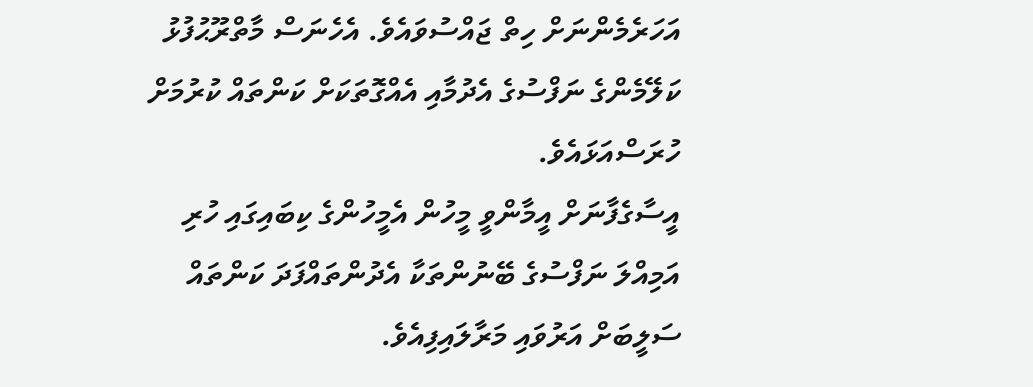އަހަރެމެންނަށް ހިތް ޖައްސުވައެވެ. އެހެނަސް މާތްރޫޙުފުޅު ކަލޭމެންގެ ނަފްސުގެ އެދުމާއި އެއްގޮތަކަށް ކަންތައް ކުރުމަށް ހުރަސްއަޅައެވެ.
އީސާގެފާނަށް އީމާންވީ މީހުން އެމީހުންގެ ކިބައިގައި ހުރި އަމިއްލަ ނަފްސުގެ ބޭނުންތަކާ އެދުންތައްފަދަ ކަންތައް ސަލީބަށް އަރުވައި މަރާލައިފިއެވެ.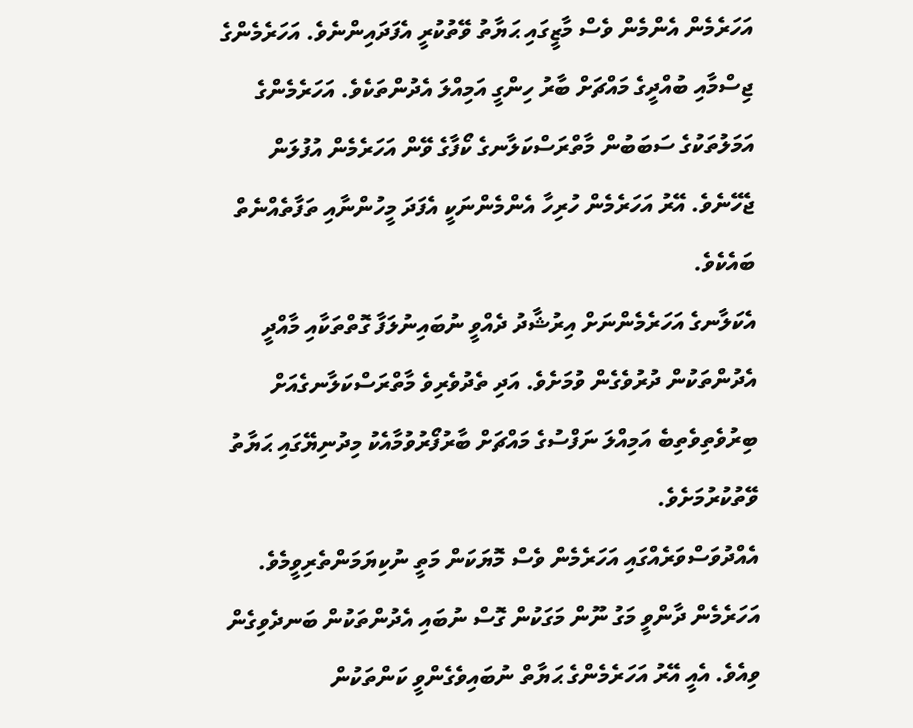އަހަރެމެން އެންމެން ވެސް މާޒީގައި ޙަޔާތު ވޭތުކުރީ އެފަދައިންނެވެ. އަހަރެމެންގެ ޖިސްމާއި ބުއްދީގެ މައްޗަށް ބާރު ހިންގީ އަމިއްލަ އެދުންތަކެވެ. އަހަރެމެންގެ އަމަލުތަކުގެ ސަބަބުން މާތްރަސްކަލާނގެ ކޯފާގެ ވޭން އަހަރެމެން އުފުލަން ޖެހޭނެވެ. އޭރު އަހަރެމެން ހުރިހާ އެންމެންނަކީ އެފަދަ މީހުންނާއި ތަފާތެއްނެތް ބައެކެވެ.
އެކަލާނގެ އަހަރެމެންނަށް އިރުޝާދު ދެއްވީ ނުބައިނުލަފާ ގޮތްތަކާއި މާއްދީ އެދުންތަކުން ދުރުވެގެން ވުމަށެވެ. އަދި ތެދުވެރިވެ މާތްރަސްކަލާނގެއަށް ބިރުވެތިވެތިބެ އަމިއްލަ ނަފްސުގެ މައްޗަށް ބާރުފޯރުވުމާއެކު މިދުނިޔޭގައި ޙަޔާތު ވޭތުކުރުމަށެވެ.
އެއްދުވަސްވަރެއްގައި އަހަރެމެން ވެސް މޮޔަކަން މަތީ ނުކިޔަމަންތެރިވީމެވެ. އަހަރެމެން ދާންވީ މަގު ނޫން މަގަކުން ގޮސް ނުބައި އެދުންތަކުން ބަނދެވިގެން ވިއެވެ. އެއީ އޭރު އަހަރެމެންގެ ޙަޔާތް ނުބައިވެގެންވީ ކަންތަކުން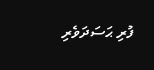ފުރި ޙަސަދަވެރި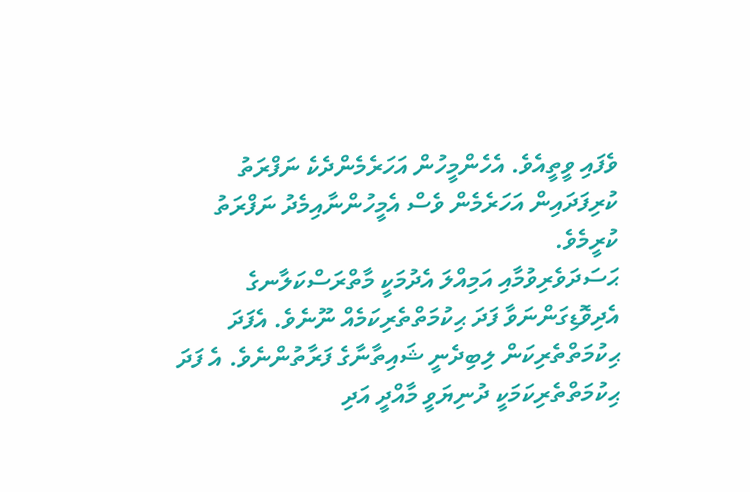ވެފައި ވީތީއެވެ. އެހެންމީހުން އަހަރެމެންދެކެ ނަފްރަތު ކުރިފަދައިން އަހަރެމެން ވެސް އެމީހުންނާއިމެދު ނަފްރަތު ކުރީމެވެ.
ޙަސަދަވެރިވުމާއި އަމިއްލަ އެދުމަކީ މާތްރަސްކަލާނގެ އެދިވޮޑިގަންނަވާ ފަދަ ޙިކުމަތްތެރިކަމެއް ނޫނެވެ. އެފަދަ ޙިކުމަތްތެރިކަން ލިބިދެނީ ޝައިތާނާގެ ފަރާތުންނެވެ. އެ ފަދަ ޙިކުމަތްތެރިކަމަކީ ދުނިޔަވީ މާއްދީ އަދި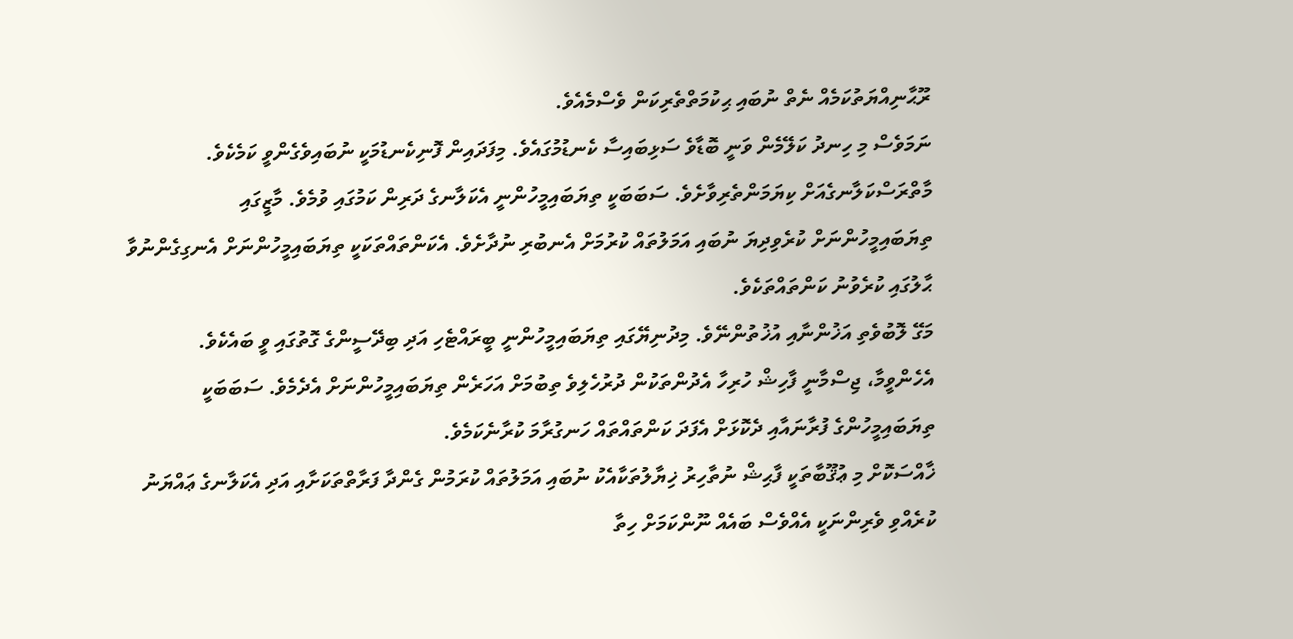ރޫޙާނިއްޔަތުކަމެއް ނެތް ނުބައި ޙިކުމަތްތެރިކަން ވެސްމެއެވެ.
ނަމަވެސް މި ހިނދު ކަލޭމެން ވަނީ ބޮޑާވެ ސަޅިބައިސާ ކެނޑުމުގައެވެ. މިފަދައިން ފޮނިކެނޑުމަކީ ނުބައިވެގެންވީ ކަމެކެވެ.
މާތްރަސްކަލާނގެއަށް ކިޔަމަންތެރިވާށެވެ. ސަބަބަކީ ތިޔަބައިމީހުންނީ އެކަލާނގެ ދަރިން ކަމުގައި ވުމެވެ. މާޒީގައި ތިޔަބައިމީހުންނަށް ކުރެވިދިޔަ ނުބައި އަމަލުތައް ކުރުމަށް އެނބުރި ނުދާށެވެ. އެކަންތައްތަކަކީ ތިޔަބައިމީހުންނަށް އެނގިގެންނުވާ ޙާލުގައި ކުރެވުނު ކަންތައްތަކެވެ.
މަގޭ ލޮބުވެތި އަޚުންނާއި އުޚުތުންނޭވެ. މިދުނިޔޭގައި ތިޔަބައިމީހުންނީ ބީރައްޓެހި އަދި ބިދޭސީންގެ ގޮތުގައި ވީ ބައެކެވެ. އެހެންވީމާ، ޖިސްމާނީ ފާހިޝް ހުރިހާ އެދުންތަކުން ދުރުހެލިވެ ތިބުމަށް އަހަރެން ތިޔަބައިމީހުންނަށް އެދެމެވެ. ސަބަބަކީ ތިޔަބައިމީހުންގެ ފުރާނައާއި ދެކޮޅަށް އެފަދަ ކަންތައްތައް ހަނގުރާމަ ކުރާނެކަމެވެ.
ޚާއްސަކޮށް މި ޢުޤޫބާތަކީ ފާޙިޝް ނުތާހިރު ޚިޔާލުތަކާއެކު ނުބައި އަމަލުތައް ކުރަމުން ގެންދާ ފަރާތްތަކަށާއި އަދި އެކަލާނގެ ޢައްޔަނު ކުރެއްވި ވެރިންނަކީ އެއްވެސް ބައެއް ނޫންކަމަށް ހިތާ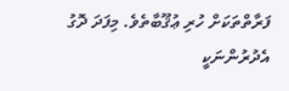ފަރާތްތަކަށް ހުރި ޢުޤޫބާތެވެ. މިފަދަ ދޮގު އެދުރުންނަކީ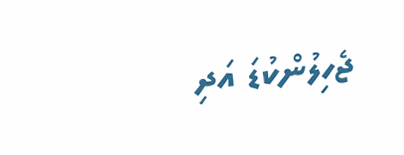ޖެހިލުންކުޑަ އަދި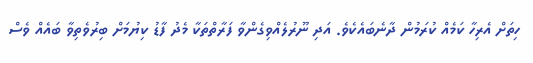ހިތަށް އެރިހާ ކަމެއް ކުރަމުން ދާނެބައެކެވެ. އަދި ނޫރުލެއްވިގެންވާ ފަރާތްތަކާ މެދު ފާޑު ކިޔުމަށް ބިރުވެތިވާ ބައެއް ވެސް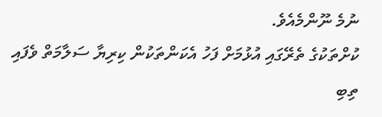ނުމެ ނޫންމެއެވެ.
ކުށްތަކުގެ ތެރޭގައި އުޅުމަށް ފަހު އެކަންތަކުން ކިރިޔާ ސަލާމަތް ވެފައި ތިބި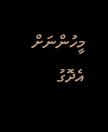މީހުންނަށް އެދޮގު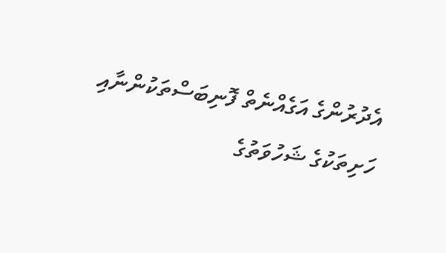އެދުރުންގެ އަގެއްނެތް ފޮނިބަސްތަކުންނާއި ހަށިތަކުގެ ޝަހުވަތުގެ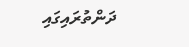ދަންތުރައިގައި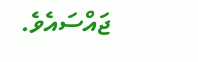ޖައްސައެވެ.